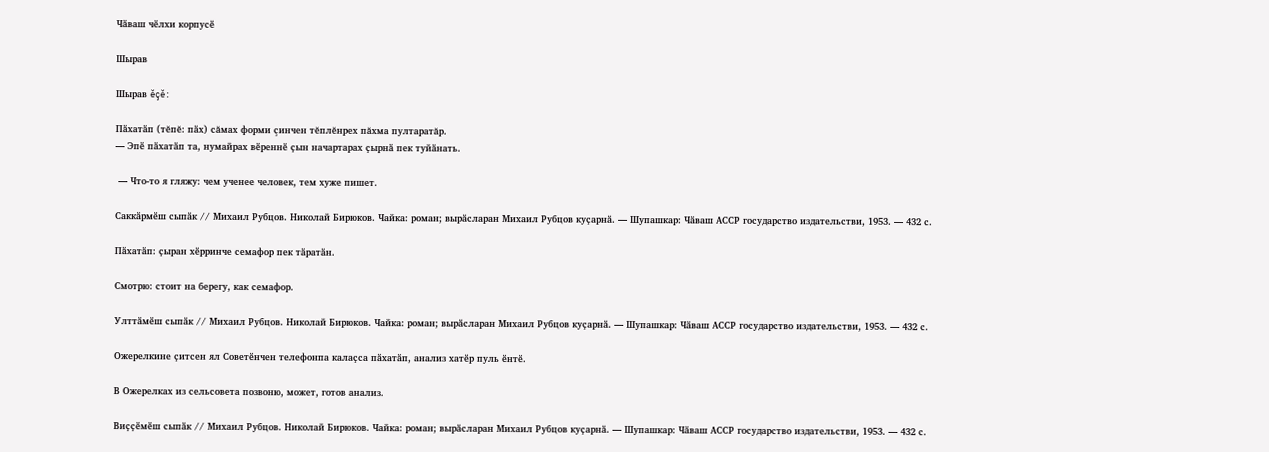Чӑваш чӗлхи корпусӗ

Шырав

Шырав ĕçĕ:

Пӑхатӑп (тĕпĕ: пӑх) сăмах форми çинчен тĕплĕнрех пăхма пултаратăр.
— Эпӗ пӑхатӑп та, нумайрах вӗреннӗ ҫын начартарах ҫырнӑ пек туйӑнать.

 — Что-то я гляжу: чем ученее человек, тем хуже пишет.

Саккӑрмӗш сыпӑк // Михаил Рубцов. Николай Бирюков. Чайка: роман; вырӑсларан Михаил Рубцов куҫарнӑ. — Шупашкар: Чӑваш АССР государство издательстви, 1953. — 432 с.

Пӑхатӑп: ҫыран хӗрринче семафор пек тӑратӑн.

Смотрю: стоит на берегу, как семафор.

Улттӑмӗш сыпӑк // Михаил Рубцов. Николай Бирюков. Чайка: роман; вырӑсларан Михаил Рубцов куҫарнӑ. — Шупашкар: Чӑваш АССР государство издательстви, 1953. — 432 с.

Ожерелкине ҫитсен ял Советӗнчен телефонпа калаҫса пӑхатӑп, анализ хатӗр пуль ӗнтӗ.

В Ожерелках из сельсовета позвоню, может, готов анализ.

Виҫҫӗмӗш сыпӑк // Михаил Рубцов. Николай Бирюков. Чайка: роман; вырӑсларан Михаил Рубцов куҫарнӑ. — Шупашкар: Чӑваш АССР государство издательстви, 1953. — 432 с.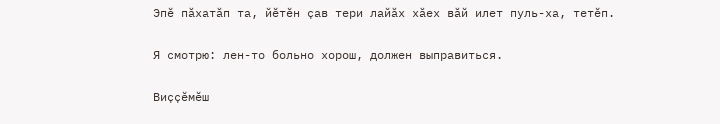Эпӗ пӑхатӑп та, йӗтӗн ҫав тери лайӑх хӑех вӑй илет пуль-ха, тетӗп.

Я смотрю: лен-то больно хорош, должен выправиться.

Виҫҫӗмӗш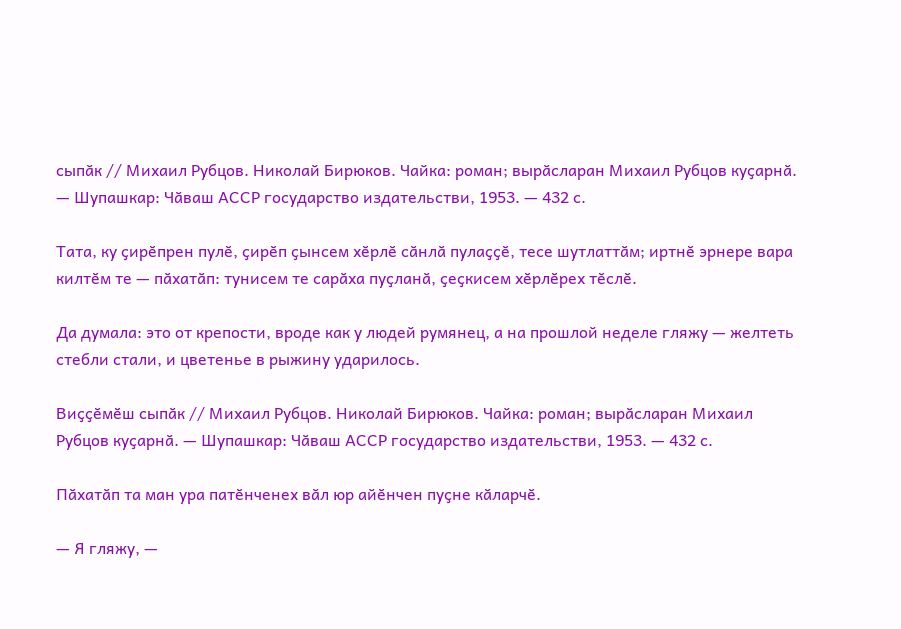сыпӑк // Михаил Рубцов. Николай Бирюков. Чайка: роман; вырӑсларан Михаил Рубцов куҫарнӑ. — Шупашкар: Чӑваш АССР государство издательстви, 1953. — 432 с.

Тата, ку ҫирӗпрен пулӗ, ҫирӗп ҫынсем хӗрлӗ сӑнлӑ пулаҫҫӗ, тесе шутлаттӑм; иртнӗ эрнере вара килтӗм те — пӑхатӑп: тунисем те сарӑха пуҫланӑ, ҫеҫкисем хӗрлӗрех тӗслӗ.

Да думала: это от крепости, вроде как у людей румянец, а на прошлой неделе гляжу — желтеть стебли стали, и цветенье в рыжину ударилось.

Виҫҫӗмӗш сыпӑк // Михаил Рубцов. Николай Бирюков. Чайка: роман; вырӑсларан Михаил Рубцов куҫарнӑ. — Шупашкар: Чӑваш АССР государство издательстви, 1953. — 432 с.

Пӑхатӑп та ман ура патӗнченех вӑл юр айӗнчен пуҫне кӑларчӗ.

— Я гляжу, —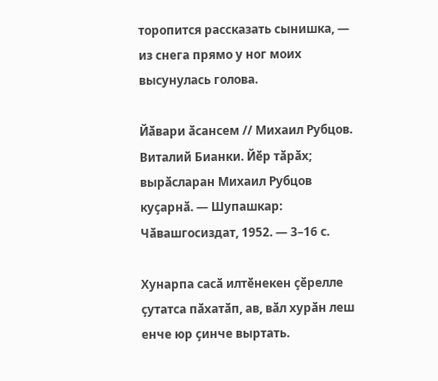торопится рассказать сынишка, — из снега прямо у ног моих высунулась голова.

Йӑвари ӑсансем // Михаил Рубцов. Виталий Бианки. Йӗр тӑрӑх; вырӑсларан Михаил Рубцов куҫарнӑ. — Шупашкар: Чӑвашгосиздат, 1952. — 3–16 с.

Хунарпа сасӑ илтӗнекен ҫӗрелле ҫутатса пӑхатӑп, ав, вӑл хурӑн леш енче юр ҫинче выртать.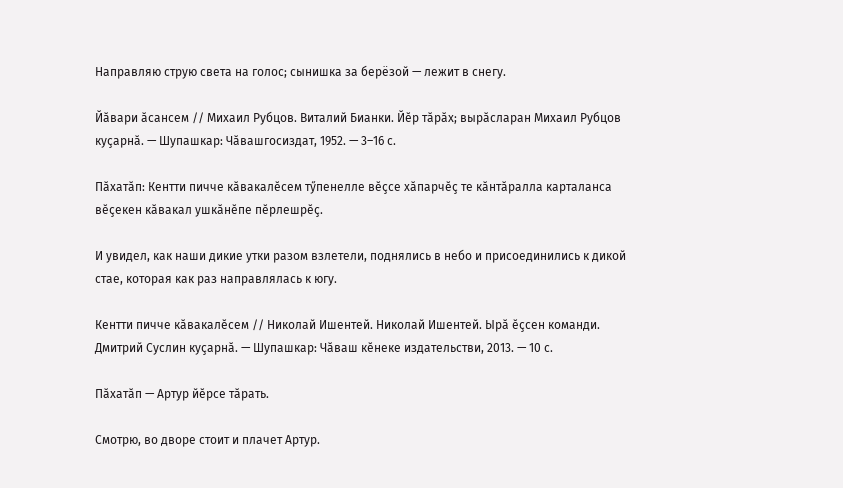Направляю струю света на голос; сынишка за берёзой — лежит в снегу.

Йӑвари ӑсансем // Михаил Рубцов. Виталий Бианки. Йӗр тӑрӑх; вырӑсларан Михаил Рубцов куҫарнӑ. — Шупашкар: Чӑвашгосиздат, 1952. — 3–16 с.

Пӑхатӑп: Кентти пичче кӑвакалӗсем тӳпенелле вӗҫсе хӑпарчӗҫ те кӑнтӑралла карталанса вӗҫекен кӑвакал ушкӑнӗпе пӗрлешрӗҫ.

И увидел, как наши дикие утки разом взлетели, поднялись в небо и присоединились к дикой стае, которая как раз направлялась к югу.

Кентти пичче кӑвакалӗсем // Николай Ишентей. Николай Ишентей. Ырӑ ӗҫсен команди. Дмитрий Суслин куҫарнӑ. — Шупашкар: Чӑваш кӗнеке издательстви, 2013. — 10 с.

Пӑхатӑп — Артур йӗрсе тӑрать.

Смотрю, во дворе стоит и плачет Артур.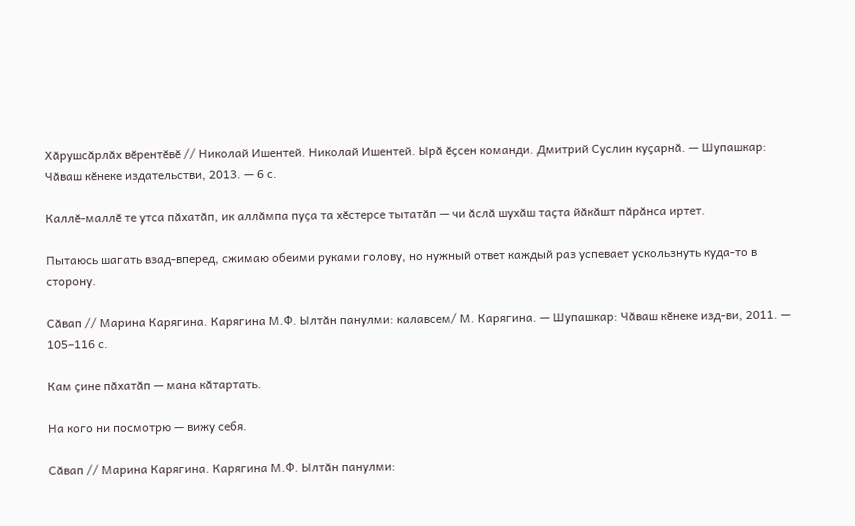Хӑрушсӑрлӑх вӗрентӗвӗ // Николай Ишентей. Николай Ишентей. Ырӑ ӗҫсен команди. Дмитрий Суслин куҫарнӑ. — Шупашкар: Чӑваш кӗнеке издательстви, 2013. — 6 с.

Каллӗ-маллӗ те утса пӑхатӑп, ик аллӑмпа пуҫа та хӗстерсе тытатӑп — чи ӑслӑ шухӑш таҫта йӑкӑшт пӑрӑнса иртет.

Пытаюсь шагать взад-вперед, сжимаю обеими руками голову, но нужный ответ каждый раз успевает ускользнуть куда-то в сторону.

Сӑвап // Марина Карягина. Карягина М.Ф. Ылтӑн панулми: калавсем/ М. Карягина. — Шупашкар: Чӑваш кӗнеке изд-ви, 2011. — 105–116 с.

Кам ҫине пӑхатӑп — мана кӑтартать.

На кого ни посмотрю — вижу себя.

Сӑвап // Марина Карягина. Карягина М.Ф. Ылтӑн панулми: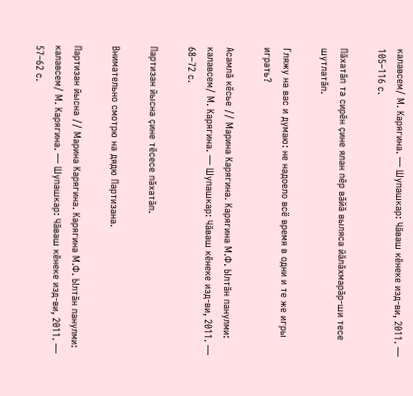калавсем/ М. Карягина. — Шупашкар: Чӑваш кӗнеке изд-ви, 2011. — 105–116 с.

Пӑхатӑп та сирӗн ҫине ялан пӗр вӑйӑ выляса йӑлӑхмарӑр-ши тесе шутлатӑп.

Гляжу на вас и думаю: не надоело всё время в одни и те же игры играть?

Асамлӑ кӗсье // Марина Карягина. Карягина М.Ф. Ылтӑн панулми: калавсем/ М. Карягина. — Шупашкар: Чӑваш кӗнеке изд-ви, 2011. — 68–72 с.

Партизан йысна ҫине тӗсесе пӑхатӑп.

Внимательно смотрю на дядю Партизана.

Партизан йысна // Марина Карягина. Карягина М.Ф. Ылтӑн панулми: калавсем/ М. Карягина. — Шупашкар: Чӑваш кӗнеке изд-ви, 2011. — 57–62 с.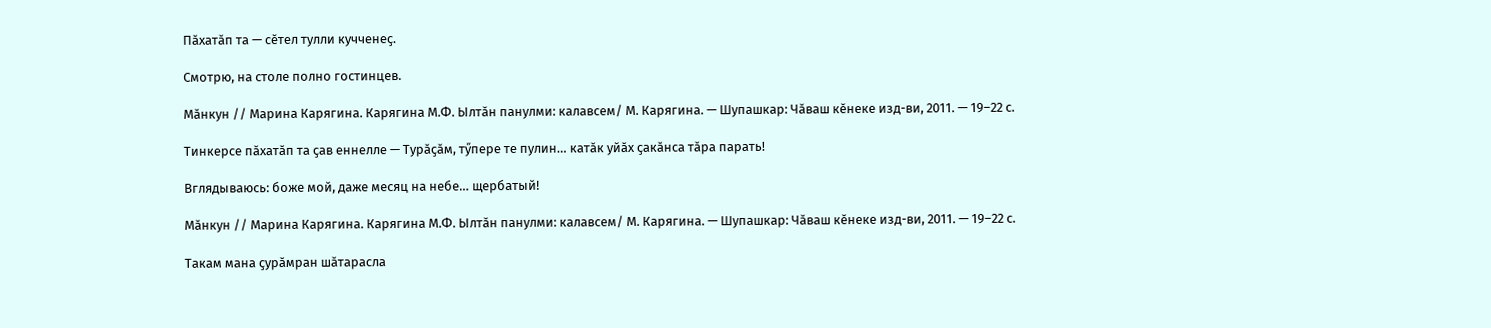Пӑхатӑп та — сӗтел тулли кучченеҫ.

Смотрю, на столе полно гостинцев.

Мӑнкун // Марина Карягина. Карягина М.Ф. Ылтӑн панулми: калавсем/ М. Карягина. — Шупашкар: Чӑваш кӗнеке изд-ви, 2011. — 19–22 с.

Тинкерсе пӑхатӑп та ҫав еннелле — Турӑҫӑм, тӳпере те пулин… катӑк уйӑх ҫакӑнса тӑра парать!

Вглядываюсь: боже мой, даже месяц на небе… щербатый!

Мӑнкун // Марина Карягина. Карягина М.Ф. Ылтӑн панулми: калавсем/ М. Карягина. — Шупашкар: Чӑваш кӗнеке изд-ви, 2011. — 19–22 с.

Такам мана ҫурӑмран шӑтарасла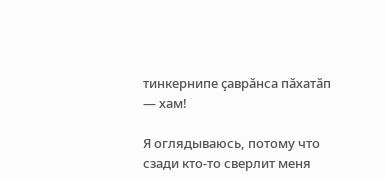тинкернипе ҫаврӑнса пӑхатӑп — хам!

Я оглядываюсь, потому что сзади кто-то сверлит меня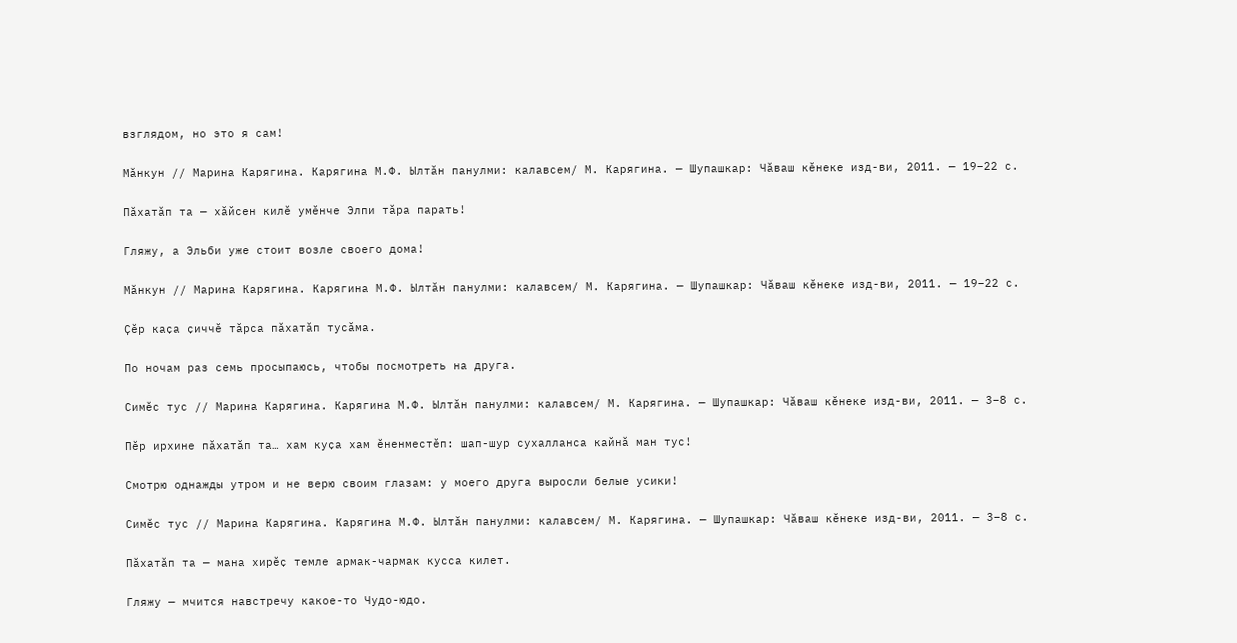взглядом, но это я сам!

Мӑнкун // Марина Карягина. Карягина М.Ф. Ылтӑн панулми: калавсем/ М. Карягина. — Шупашкар: Чӑваш кӗнеке изд-ви, 2011. — 19–22 с.

Пӑхатӑп та — хӑйсен килӗ умӗнче Элпи тӑра парать!

Гляжу, а Эльби уже стоит возле своего дома!

Мӑнкун // Марина Карягина. Карягина М.Ф. Ылтӑн панулми: калавсем/ М. Карягина. — Шупашкар: Чӑваш кӗнеке изд-ви, 2011. — 19–22 с.

Ҫӗр каҫа ҫиччӗ тӑрса пӑхатӑп тусӑма.

По ночам раз семь просыпаюсь, чтобы посмотреть на друга.

Симӗс тус // Марина Карягина. Карягина М.Ф. Ылтӑн панулми: калавсем/ М. Карягина. — Шупашкар: Чӑваш кӗнеке изд-ви, 2011. — 3–8 с.

Пӗр ирхине пӑхатӑп та… хам куҫа хам ӗненместӗп: шап-шур сухалланса кайнӑ ман тус!

Смотрю однажды утром и не верю своим глазам: у моего друга выросли белые усики!

Симӗс тус // Марина Карягина. Карягина М.Ф. Ылтӑн панулми: калавсем/ М. Карягина. — Шупашкар: Чӑваш кӗнеке изд-ви, 2011. — 3–8 с.

Пӑхатӑп та — мана хирӗҫ темле армак-чармак кусса килет.

Гляжу — мчится навстречу какое-то Чудо-юдо.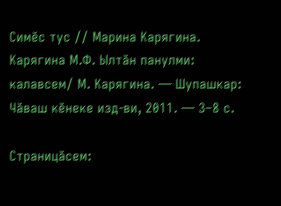Симӗс тус // Марина Карягина. Карягина М.Ф. Ылтӑн панулми: калавсем/ М. Карягина. — Шупашкар: Чӑваш кӗнеке изд-ви, 2011. — 3–8 с.

Страницăсем: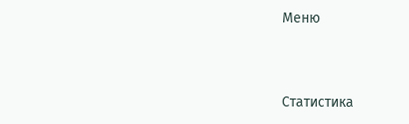Меню



Статистика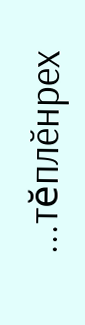...тĕплӗнрех